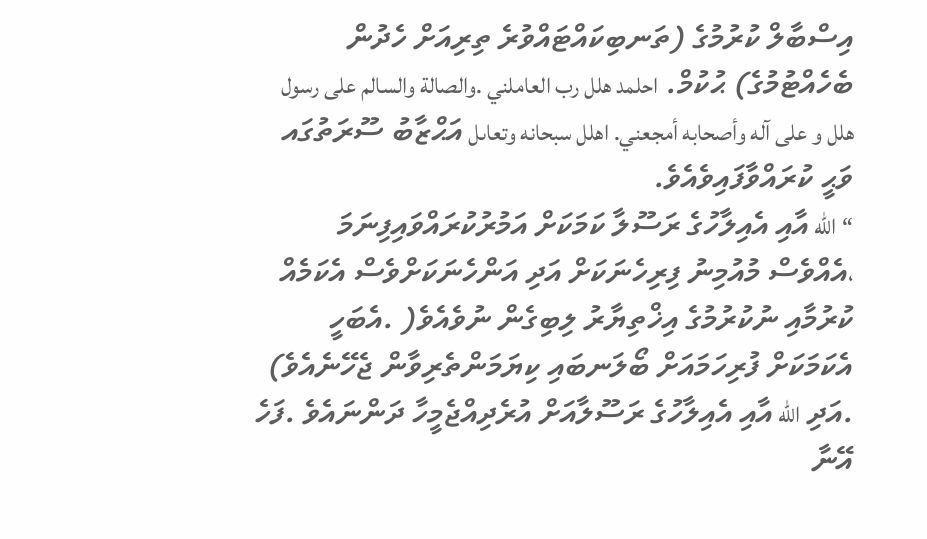އިސްބާލް ކުރުމުގެ (ތަނބިކައްޓައްވުރެ ތިރިއަށް ހެދުން ބެހެއްޓުމުގެ) ޙުކުމް. احلمد هلل رب العاملني .والصالة والسالم على رسول هلل و على آله وأصحابه أمجعني. اهلل سبحانه وتعاىل އަޙްޒާބު ސޫރަތުގައ ވަޙީ ކުރައްވާފައިވެއެވެ.
“الله އާއި އެއިލާހުގެ ރަސޫލާ ކަމަކަށް އަމުރުކުރައްވައިފިނަމަ ،އެއްވެސް މުއުމިނު ފިރިހެނަކަށް އަދި އަންހެނަކަށްވެސް އެކަމެއް ކުރުމާއި ނުކުރުމުގެ އިޚްތިޔާރު ލިބިގެން ނުވެއެވެ( .އެބަހީ އެކަމަކަށް ފުރިހަމައަށް ބޯލަނބައި ކިޔަމަންތެރިވާން ޖެހޭނެއެވެ) .އަދި الله އާއި އެއިލާހުގެ ރަސޫލާއަށް އުރެދިއްޖެމީހާ ދަންނައެވެ .ފަހެ އޭނާ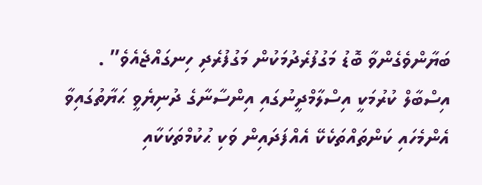ބަޔާންވެގެންވާ ބޮޑު މަގުފުރެދުމަކުން މަގުފުރެދި ހިނގައްޖެއެވެ” . އިސްބާލް ކުރުމަކީ އިސްލާމްދީނުގައި އިންސާނާގެ ދުނިޔެވީ ޙަޔާތުގައިވާ އެންމެހައި ކަންތައްތަކެކޭ އެއްފަދައިން ވަކި ޙުކުމްތަކަކާއި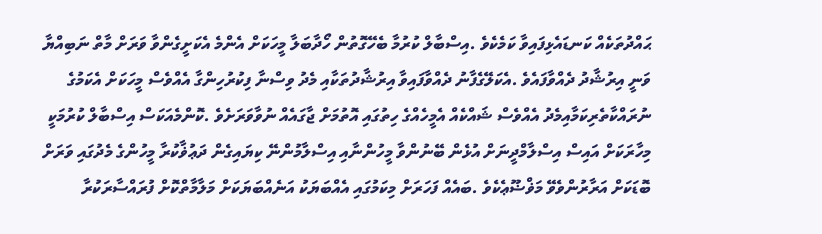ޙައްދުތަކެއް ކަނޑައެޅިފައިވާ ކަމެކެވެ .އިސްބާލް ކުރުމާ ބެހޭގޮތުން ހޯދާބަލާ މީހަކަށް އެންމެ އެކަށީގެންވާ ވަރަށް މާތް ނަބިއްޔާ ވަނީ އިރުޝާދު ދެއްވާފައެވެ .އެކަލޭގެފާނު ދެއްވާފައިވާ އިރުޝާދުތަކާއި މެދު ވިސްނާ ފިކުރުހިންގާ އެއްވެސް މީހަކަށް އެކަމުގެ ނުރައްކާތެރިކަމާއިމެދު އެއްވެސް ޝައްކެއް އެމީހެއްގެ ހިތުގައި އޮތުމަށް ޖާގައެއް ނުވާވަރަށެވެ .ކޮންމެއަކަސް އިސްބާލް ކުރުމަކީ މިހާރަކަށް އައިސް އިސްލާމްދީނަށް އުޅެން ބޭނުންވާ މީހުންނާއި އިސްލާމުންނޭ ކިޔައިގެން ދަޢުޥާކުރާ މީހުންގެ މެދުގައި ވަރަށް ބޮޑަކަށް އަރާރުންވެވޭ މަޥްޟޫޢެކެވެ .ބައެއް ފަހަރަށް މިކަމުގައި އެއްބަޔަކު އަނެއްބަޔަކަށް މަލާމާތްކޮށް ފުރައްސާރަކުރާ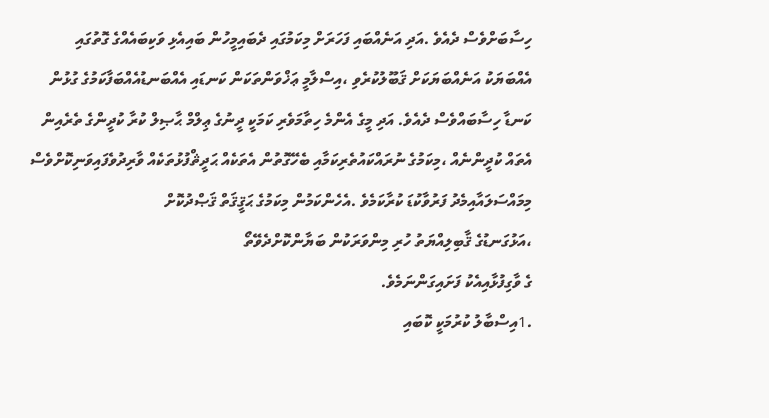ހިސާބަށްވެސް ދެއެވެ .އަދި އަނެއްބައި ފަހަރަށް މިކަމުގައި ދެބައިމީހުން ބައިއެޅި ވަކިބައެއްގެ ގޮތުގައި އެއްބަޔަކު އަނެއްބަޔަކަށް ޤަބޫލުކުރެވި ،އިސްލާމީ ޢަޚްވަންތަކަން ކަނޑައި އެއްބަނޑުއެއްބަފާކަމުގެ ގުޅުން ކަނޑާ ހިސާބައްވެސް ދެއެވެ. އަދި މީގެ އެންމެ ހިތާމަވެރި ކަމަކީ ދީނުގެ ޢިލްމް ޙާޞިލް ކުރާ ކުދީންގެ ތެރެއިން އެތައް ކުދީންނެއް ،މިކަމުގެ ނުރައްކައުތެރިކަމާއި ބެހޭގޮތުން އެތަކެއް ޙަދީޘްފުޅުތަކެއް ވާރިދުވެފައިވަނިކޮށްވެސް މިމައްސަލައާއިމެދު ފަރުވާކުޑަ ކުރާކަމެވެ .އެހެންކަމުން މިކަމުގެ ޙަޤީޤަތް ޤަޞްދުކޮށް
،އަޅުގަނޑުގެ ޤާބިލިއްޔަތު ހުރި މިންވަރަކުން ބަޔާންކޮށްދެވޭތޯ
ގެ ވާގިފުޅާއިއެކު ފަށައިގަންނަމެވެ.
.1އިސްބާލު ކުރުމަކީ ކޮބައި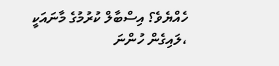ހެއްޔެވެ؟ އިސްބާލް ކުރުމުގެ މާނައަކީ ،ލައިގެން ހުންނަ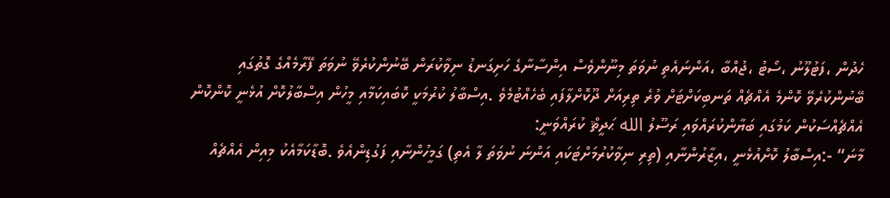ހެދުން ،ފަޓުލޫނު ،ސޯޓު ،ޖުއްބާ ،އަންނައެތި ނުވަތަ މިނޫންވެސް އިންސާނާގެ ހަށިގަނޑު ނިވާކުރަން ބޭނުންކުރެވޭ ނުވަތަ ފޭރާމެއްގެ ގޮތުގައި ބޭނުންކުރެވޭ ކޮންމެ އެއްޗެއް ތަނބިކަށްޓަށް ވުރެ ތިރިއަށް ދޫކޮށްލާފައި ބެހެއްޓުމެވެ .އިސްބާލު ކުރުމަކީ ކޮބައިކަމާއި މީހުން އިސްބާލުކޮށް އުޅެނީ ކޮންކޮން އެއްޗެއްސަކުން ކަމުގައި ބަޔާންކުރައްވައި ރަސޫލު الله ޙަދީޘް ކުރައްވަނީ:
މާނަ“ -:އިސްބާލު ކޮށްއުޅެނީ ،އިޒާރުންނާއި (ތިރި ނިވާކުރުމަށްޓަކައި އަންނަ ނުވަތަ ލާ އެތި) ގަމީހުންނާއި ފަގުޑިންއެވެ .ބޮޑާކަމާއެކު މިއިން އެއްޗެއް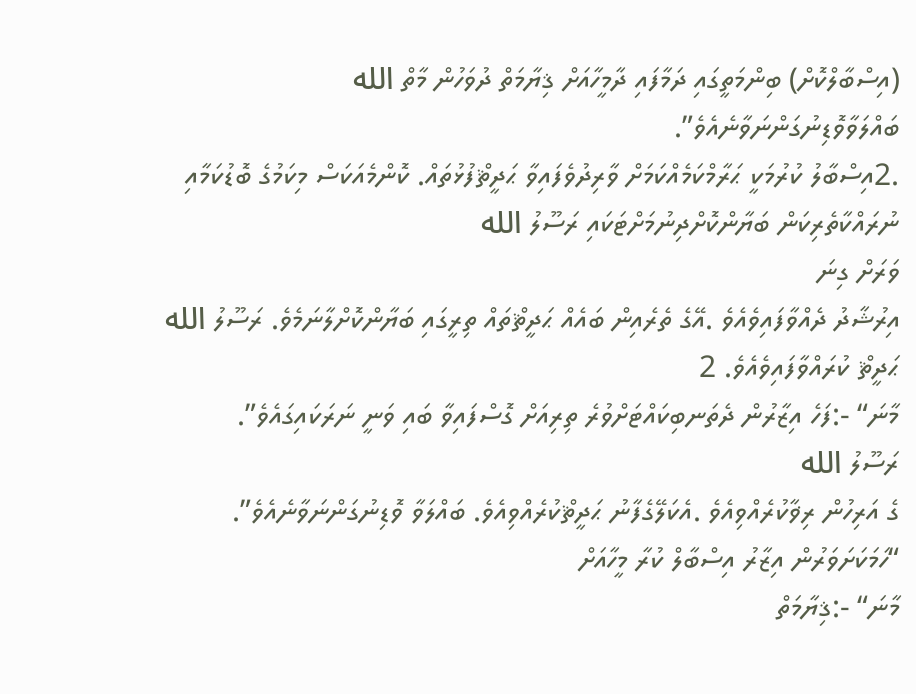(އިސްބާލްކޮށް) ބިންމަތީގައި ދަމާފައި ދާމީހާއަށް ޤިޔާމަތް ދުވަހުން މާތް الله ބައްލަވާވޮޑިނުގަންނަވާނެއެވެ”.
.2އިސްބާލު ކުރުމަކީ ޙަރާމްކަމެއްކަމަށް ވާރިދުވެފައިވާ ޙަދީޘްފުޅުތައް. ކޮންމެއަކަސް މިކަމުގެ ބޮޑުކަމާއި ނުރައްކާތެރިކަން ބަޔާންކޮށްދިނުމަށްޓަކައި ރަސޫލު الله
ވަރަށް ގިނަ
އިރުޝާދު ދެއްވާފައިވެއެވެ .އޭގެ ތެރެއިން ބައެއް ޙަދީޘްތައް ތިރީގައި ބަޔާންކޮށްލާނަމެވެ. ރަސޫލު الله ޙަދީޘް ކުރައްވާފައިވެއެވެ. 2
މާނަ“ -:ފަހެ އިޒާރުން ދެތަނބިކައްޓަށްވުރެ ތިރިއަށް ގޮސްފައިވާ ބައި ވަނީ ނަރަކައިގައެވެ”.
ރަސޫލު الله
ގެ އަރިހުން ރިޥާކުރެއްވިއެވެ .އެކަލޭގެފާނު ޙަދީޘްކުރެއްވިއެވެ. ބައްލަވާ ވޮޑިނުގަންނަވާނެއެވެ”.
“ހަމަކަށަވަރުން އިޒާރު އިސްބާލް ކުރާ މީހާއަށް
މާނަ“ -:ޤިޔާމަތް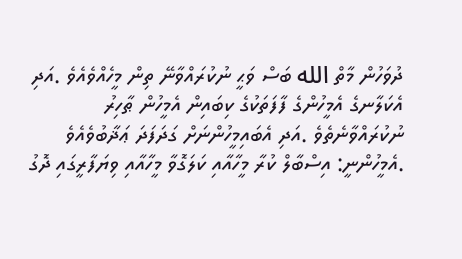ދުވަހުން މާތް الله ބަސް ވަޙީ ނުކުރައްވާނޭ ތިން މީހެއްވެއެވެ .އަދި އެކަލާނގެ އެމީހުންގެ ފާފަތަކުގެ ކިބައިން އެމީހުން ޠާހިރު ނުކުރައްވާނެތެވެ .އަދި އެބައިމީހުންނަށް ގަދަފަދަ ޢަޛާބުވެއެވެ .އެމީހުންނީ: އިސްބާލް ކުރާ މީހާއާއި ކަލަގޮވާ މީހާއާއި ވިޔަފާރީގައި ދޮގު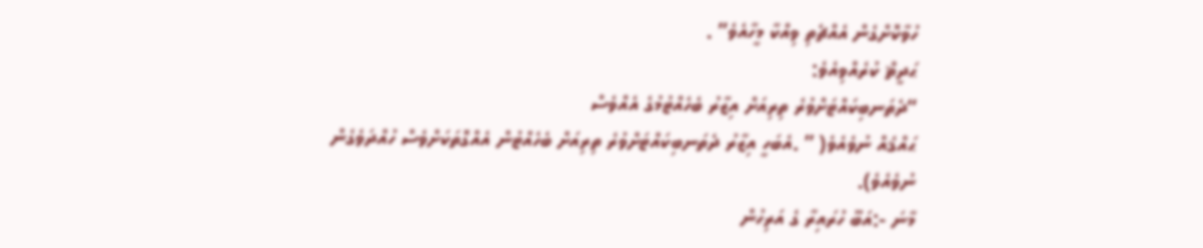ހުވާކޮށްގެން އެއްޗެތި ވިއްކާ މީހާއެވެ” .
ޙަދީޘް ކުރެއްވިއެވެ:
“ދެތަނބިކައްޓަށްވުރެ ތިރިއަށް އިޒާރު ބެހެއްޓުމުގެ އެއްވެސް
ޙައްޤެއް ނުވެއެވެ( ” .އެބަހީ އިޒާރު ދެތަނބިކައްޓަށްވުރެ ތިރިއަށް ބެހެއްޓުން އެއްގޮތަކަށްވެސް ހުއްދަވެގެން ނުވެއެވެ).
މާނަ -:އަބޫ ހުރައިރާ ގެ އަރިހުން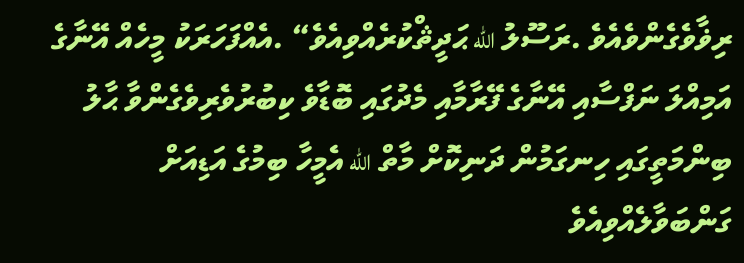ރިޥާވެގެންވެއެވެ .ރަސޫލު الله ޙަދީޘްކުރެއްވިއެވެ“ .އެއްފަހަރަކު މީހެއް އޭނާގެ އަމިއްލަ ނަފްސާއި އޭނާގެ ފޭރާމާއި މެދުގައި ބޮޑާވެ ކިބުރުވެރިވެގެންވާ ޙާލު ބިންމަތީގައި ހިނގަމުން ދަނިކޮށް މާތް الله އެމީހާ ބިމުގެ އަޑިއަށް ގަންބަވާލެއްވިއެވެ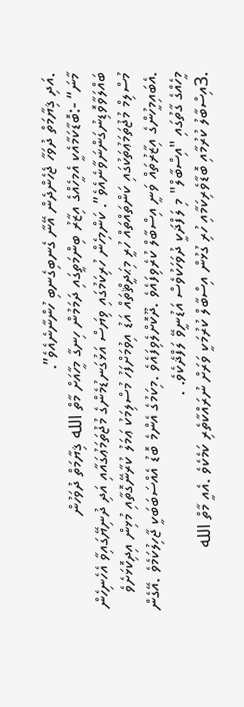.އަދި ޤިޔާމަތް ދުވަހާ ޖެހެންދެން އޭނާ ގެނބިގެނބި ހުންނާނެއެވެ”.
މާނަ“ -:ބޮޑާކަމާއެކީ އެމީހެއްގެ އިޒާރު ބިންމަތީގައި ދަމަމުން ހިނގާ މީހާއަށް މާތް الله ޤިޔާމަތް ދުވަހުން ބައްލަވާވޮޑިނުގަންނަވާނެއެވެ”. ކަންމިހެން ހުރިކަމުގައި ވިޔަސް އަޅުގަނޑުމެންގެ މުޖުތަމަޢުގައާއި އަދި ދުނިޔޭގައިވާ އެހެނިހެން މުސްލިމް މުޖުތަމަޢުތަކުގައި ކަންތައްތައް ހުރީ މިޙަދީޘްތައް އަޑު އިވުމަށްފަހު މުސްލިމަކު ޢަމަލު ކުރާނޭގޮތާއި މުޅިން އިދިކޮޅަށެވެ .އެބައިމީހުންގެ އިޒާރުތައް ވަނީ އިސްބާލް ކުރެވިފައެވެ .ދޫކޮށްލެވިފައެވެ .މިކަމުގެ އެންމެ ބޮޑު އެއްސަބަބަކީ ޖާހިލުކަމެވެ .އޭގެން މީހެއްގެ ގާތުގައި "އިސްބާލް" މި ލަފްޛަކީ ދުވަހަކުވެސް އަޑުނީވޭ ލަފްޛެކެވެ. .
.3އިސްބާލު ކުރުމާއި ބޮޑާވެރިކަމާއި ހުރި ގުޅުން އިސްބާލް ކުރުމަކީ ވަރަށް ނުރައްކާތެރި ކަމެކެވެ .އެއީ މާތް الله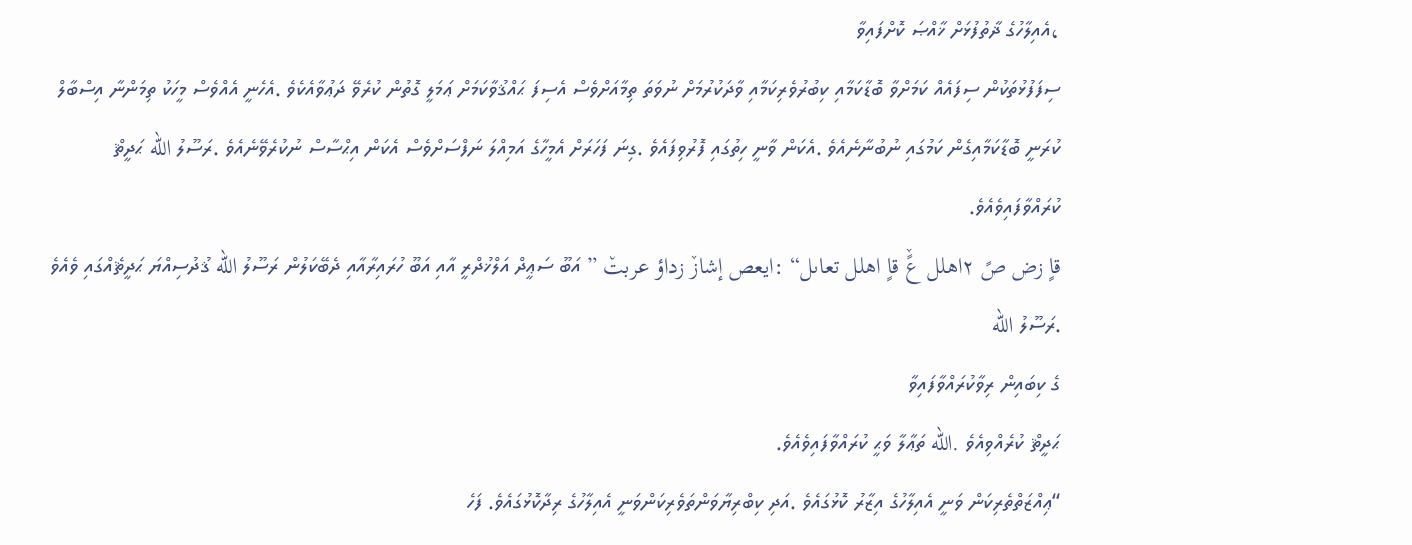،އެއިލާހުގެ ޛާތުފުޅަށް ޚާއްޞަ ކޮށްފައިވާ
ސިފަފުޅުތަކުން ސިފައެއް ކަމަށްވާ ބޮޑާކަމާއި ކިބުރުވެރިކަމާއި ވާދަކުރުމަށް ނުވަތަ ތިމާއަށްވެސް އެސިފަ ޙައްޤުވާކަމަށް ޢަމަލީ ގޮތުން ކުރެވޭ ދަޢުވާއެކެވެ .އެހެނީ އެއްވެސް މީހަކު ތިމަންނާ އިސްބާލް ކުރަނީ ބޮޑާކަމާއިގެން ކަމުގައި ނުބުނާނެއެވެ .އެކަން ވާނީ ހިތުގައި ފޮރުވިފައެވެ .ގިނަ ފަހަރަށް އެމީހާގެ އަމިއްލަ ނަފްސަށްވެސް އެކަން އިޙްސާސް ނުކުރެވޭނެއެވެ .ރަސޫލު الله ޙަދީޘް ކުރައްވާފައިވެއެވެ.
قاٍ زض صً ٢اهلل عًٚ قاٍ اهلل تعاىل“ :ايعص إشازٚ زداؤ عربت٘ ” އަބޫ ސަޢީދް އަލްޚުދްރީ އާއި އަބޫ ހުރައިރާއާއި ދެބޭކަލުން ރަސޫލު الله ޤުދުސިއްޔަ ޙަދީޘެއްގައި ވެއެވެ .ރަސޫލު الله
ގެ ކިބައިން ރިވާކުރައްވާފައިވާ
ޙަދީޘް ކުރެއްވިއެވެ .الله ތަޢާލާ ވަޙީ ކުރައްވާފައިވެއެވެ.
“ޢިއްޒަތްތެރިކަން ވަނީ އެއިލާހުގެ އިޒާރު ކޮޅުގައެވެ .އަދި ކިބްރިޔާވަންތަވެރިކަންވަނީ އެއިލާހުގެ ރިދާކޮޅުގައެވެ. ފަހެ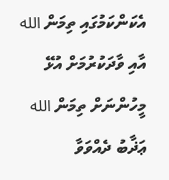އެކަންކަމުގައި ތިމަން الله އާއި ވާދަކުރުމަށް އުޅޭ މީހުންނަށް ތިމަން الله ޢަޛާބު ދެއްވަވާ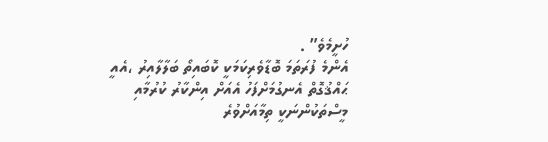ހުށީމެވެ” .
އެންމެ ފުރަތަމަ ބޮޑާވެރިކަމަކީ ކޮބައިތޯ ބަލާލާއިރު ،އެއީ ޙައްޤުގޮތް އެނގުމަށްފަހު އެއަށް އިންކާރު ކުރުމާއި މީސްތަކުންނަކީ ތިމާއަށްވުރެ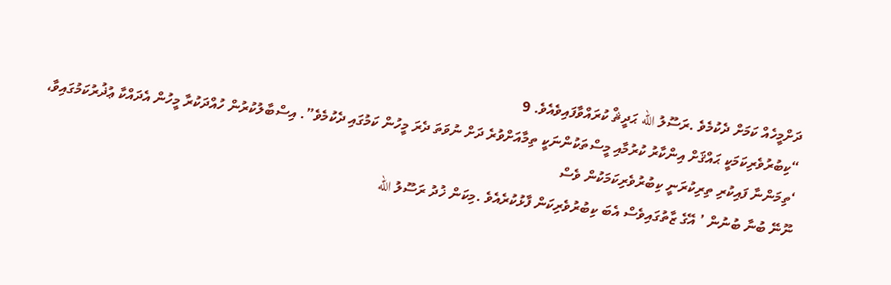ދަށްމީހެއް ކަމަށް ދެކުމެވެ .ރަސޫލު الله ޙަދީޘް ކުރައްވާފައިވެއެވެ. 9
“ކިބުރުވެރިކަމަކީ ޙައްޤަށް އިންކާރު ކުރުމާއި މީސްތަކުންނަކީ ތިމާއަށްވުރެ ދަށް ނުވަތަ ދެރަ މީހުން ކަމުގައި ދެކުމެވެ”. އިސްބާލުކުރުން ހުއްދަކުރާ މީހުން އެދައްކާ ޢުޛުރުކަމުގައިވާ،
‘ތިމަންނާ ފައިކުރި ތިރިކުރަނީ ކިބުރުވެރިކަމަކުން ވެސް
ނޫނޭ ބުނާ ބުނުން ’ އޭގެ ޒާތުގައިވެސް އެބަ ކިބުރުވެރިކަން ފާޅުކުރެއެވެ .މިކަން ޚުދު ރަސޫލު الله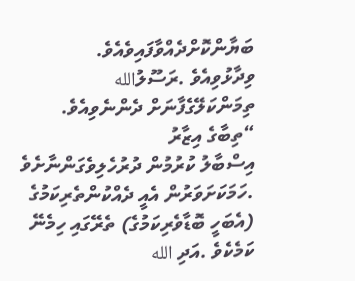ބަޔާންކޮށްދެއްވާފައިވެއެވެ.
ވިދާޅުވިއެވެ .ރަސޫލުالله
ތިމަންކަލޭގެފާނަށް ދެންނެވިއެވެ.
“ތިބާގެ އިޒާރު
އިސްބާލު ކުރުމުން ދުރުހެލިވެގަންނާށެވެ .ހަމަކަށަވަރުން އެއީ ދެއްކުންތެރިކަމުގެ (އެބަހީ ބޮޑާވެރިކަމުގެ) ތެރޭގައި ހިމެނޭ ކަމެކެވެ .އަދި الله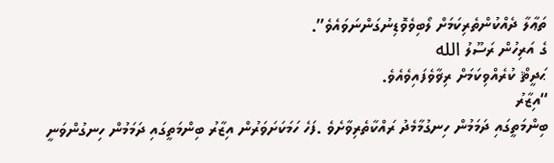ތަޢާލާ ދެއްކުންތެރިކަމަށް ލޯބިވެވޮޑިނުގަންނަވައެވެ”.
ގެ އަރިހުން ރަސޫލު الله
ޙަދީޘް ކުރެއްވިކަމަށް ރިޥާވެފައިވެއެވެ.
“އިޒާރު
ބިންމަތީގައި ދަމަމުން ހިނގުމާމެދު ރައްކާތެރިވާށެވެ .ފަހެ ހަމަކަށަވަރުން އިޒާރު ބިންމަތީގައި ދަމަމުން ހިނގުންވަނީ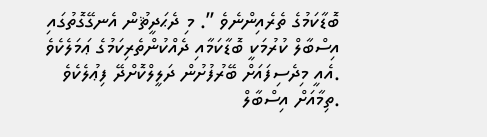ބޮޑާކަމުގެ ތެރެއިންނެވެ ”. މި ދެޙަދީޘުން އެނގޭގޮތުގައި އިސްބާލް ކުރުމަކީ ބޮޑާކަމާއި ދެއްކުންތެރިކަމުގެ ޢަމަލެކެވެ .އެއީ މިދެސިފައަށް ބޭރުފުށުން ދަލީލްކޮށްދޭ ފިޢުލެކެވެ .ތިމާއަށް އިސްބާލް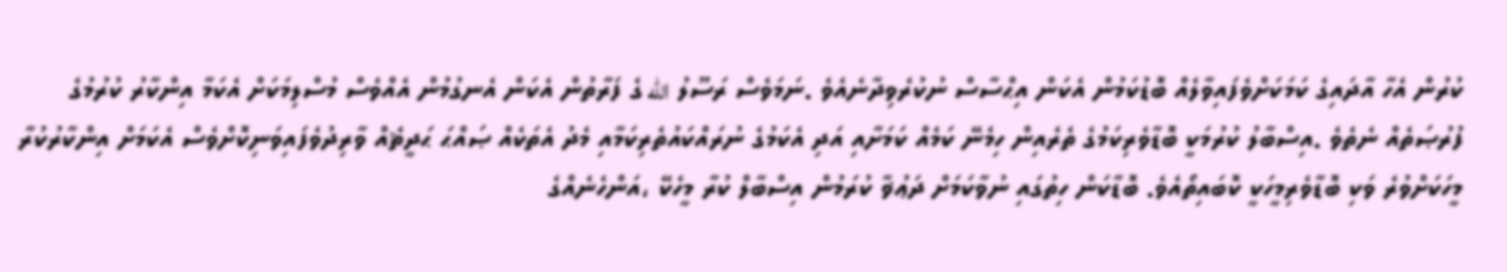ކުރުން އެހާ އާދައިގެ ކަމަކަށްވެފައިވާލެއް ބޮޑުކަމުން އެކަން އިޙްސާސް ނުކުރެވިދާނެއެވެ .ނަމަވެސް ރަސޫލު الله ގެ ފަރާތުން އެކަން އެނގުމުން އެއްވެސް މުސްލިމަކަށް އެކަމާ އިންކާރު ކުރުމުގެ ފުރުޞަތެއް ނެތެވެ .އިސްބާލު ކުރުމަކީ ބޮޑާވެރިކަމުގެ ތެރެއިން ހިމެނޭ ކަމެއް ކަމަށާއި އަދި އެކަމުގެ ނުރައްކައުތެރިކަމާއި މެދު އެތަކެއް ޞައްޙަ ޙަދީޘެއް ވާރިދުވެފައިވަނިކޮށްވެސް އެކަމަށް އިންކާރުކުރާ މީހަކަށްވުރެ ވަކި ބޮޑާވެރިމީހަކީ ކޮބައިތޯއެވެ. ބޮޑާކަން ހިތުގައި ނުވާކަމަށް ދަޢުޥާ ކުރަމުން އިސްބާލް ކުރާ މީހެކޭ ،އަންހެނެއްގެ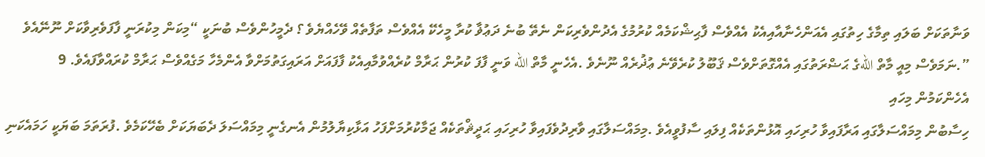ވަނާތަކަށް ބަލައި ތިމާގެ ހިތުގައި އެއަންހެނާއާއިއެކު އެއްވެސް ފާޙިޝްކަމެއް ކުރުމުގެ އެދުންވެރިކަން ނެތޭ ބުނެ ދަޢުޥާ ކުރާ މީހެކޭ އެއްވެސް ތަފާތެއް ވޭހެއްޔެވެ ؟ ދެމީހުންވެސް ބުނަކީ “މިކަން މިކުރަނީ ފާފަވެރިވާކަށް ނޫނޭއެވެ ”.ނަމަވެސް މިއީ މާތް اللهގެ ޙަޟްރަތުގައި އެއްގޮތަށްވެސް ޤަބޫލު ކުރެވޭނެ ޢުޛުރެއް ނޫނެވެ .އެހެނީ މާތް الله ވަނީ ފާފަ ކުރުން ޙަރާމް ކުރެއްވުމާއިއެކު ފާފައަށް އަރައިގަތުމަށްވާ އެންމެހާ މަގެއްވެސް ޙަރާމް ކުރައްވާފައެވެ. 9
އެހެންކަމުން މިހައި
ހިސާބުން މިމައްސަލާގައި އަރާފައިވާ ހުރިހައި އޮޅުންތަކެއް ފިލައި ސާފުވީއެވެ .މިމައްސަލާގައި ވާރިދުވެފައިވާ ހުރިހައި ޙަދީޘްތަކެއް ޖަމާކުރުމަށްފަހު އަޅާކިޔާލުމުން އެނގެނީ މިމައްސަލަ ދެބަޔަކަށް ބެހޭކަމެވެ .ފުރަތަމަ ބަޔަކީ ހަމައެކަނި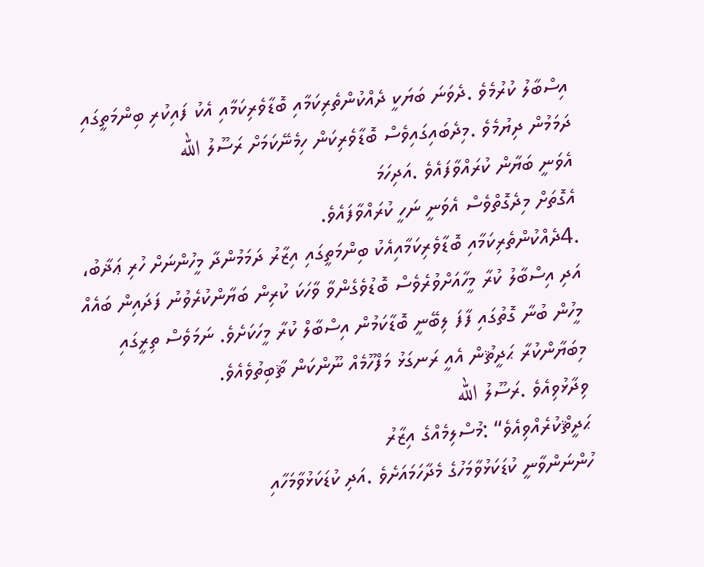އިސްބާލު ކުރުމެވެ .ދެވަނަ ބަޔަކީ ދެއްކުންތެރިކަމާއި ބޮޑާވެރިކަމާއި އެކު ފައިކުރި ބިންމަތީގައި ދަމަމުން ދިޔުމެވެ .މިދެބައިގައިވެސް ބޮޑާވެރިކަން ހިމެނޭކަމަށް ރަސޫލު الله
އެވަނީ ބަޔާން ކުރައްވާފައެވެ .އަދިހަމަ
އެގޮތަށް މިދެގޮތްވެސް އެވަނީ ނަހީ ކުރައްވާފައެވެ.
.4ދެއްކުންތެރިކަމާއި ބޮޑާވެރިކަމާއިއެކު ބިންމަތީގައި އިޒާރު ދަމަމުންދާ މީހުންނަށް ހުރި ޢަޛާބު، އަދި އިސްބާލު ކުރާ މީހާއަށްވުރެވެސް ބޮޑުވެގެންވާ ވާހަކަ ކުރިން ބަޔާންކުރެވުނު ފަދައިން ބައެއް މީހުން ބުނާ ގޮތުގައި ފާފަ ލިބޭނީ ބޮޑާކަމުން އިސްބާލް ކުރާ މީހަކަށެވެ. ނަމަވެސް ތިރީގައި މިބަޔާންކުރާ ޙަދީޘުން އެއީ ރަނގަޅު މަފްހޫމެއް ނޫންކަން ޘާބިތުވެއެވެ.
ވިދާޅުވިއެވެ .ރަސޫލު الله
ޙަދީޘްކުރެއްވިއެވެ“ :މުސްލިމެއްގެ އިޒާރު
ހުންނަންވާނީ ކުޑަކަޅުވާމަހުގެ މެދާހަމައަށެވެ .އަދި ކުޑަކަޅުވާމަހާއި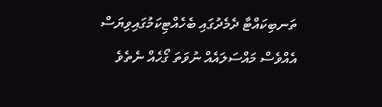ތަނބިކައްޓާ ދެމެދުގައި ބެހެއްޓިކަމުގައިވިޔަސް އެއްވެސް މައްސަލައެއް ނުވަތަ ގޯހެއް ނެތެވެ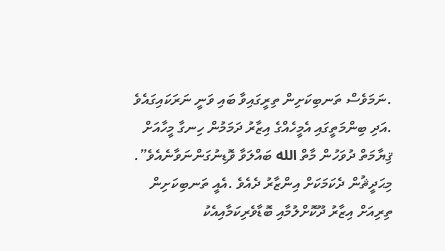.ނަމަވެސް ތަނބިކަށިން ތިރީގައިވާ ބައި ވަނީ ނަރަކައިގައެވެ .އަދި ބިންމަތީގައި އެމީހެއްގެ އިޒާރު ދަމަމުން ހިނގާ މީހާއަށް ޤިޔާމަތް ދުވަހުން މާތް الله ބައްލަވާ ވޮޑިނުގަންނަވާނެއެވެ”. މިޙަދީޘުން ދެކަމަކަށް އިންޒާރު ދެއެވެ .އެއީ ތަނބިކަށިން ތިރިއަށް އިޒާރު ދޫކޮށްލުމާއި ބޮޑާވެރިކަމާއިއެކު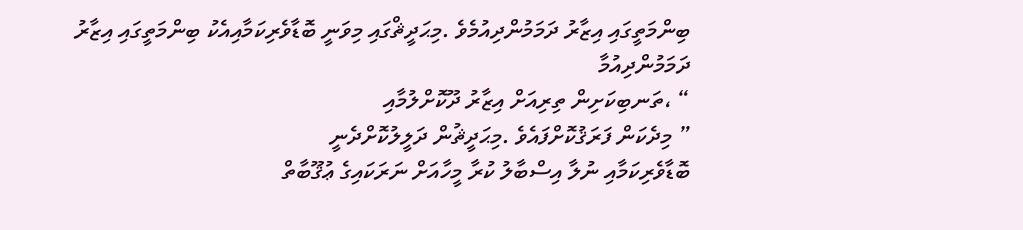ބިންމަތީގައި އިޒާރު ދަމަމުންދިއުމެވެ .މިޙަދީޘްގައި މިވަނީ ބޮޑާވެރިކަމާއިއެކު ބިންމަތީގައި އިޒާރު ދަމަމުންދިއުމާ
“ ،ތަނބިކަށިން ތިރިއަށް އިޒާރު ދޫކޮށްލުމާއި
” މިދެކަން ފަރަޤުކޮށްފައެވެ .މިޙަދީޘުން ދަލީލުކޮށްދެނީ
ބޮޑާވެރިކަމާއި ނުލާ އިސްބާލު ކުރާ މީހާއަށް ނަރަކައިގެ ޢުޤޫބާތް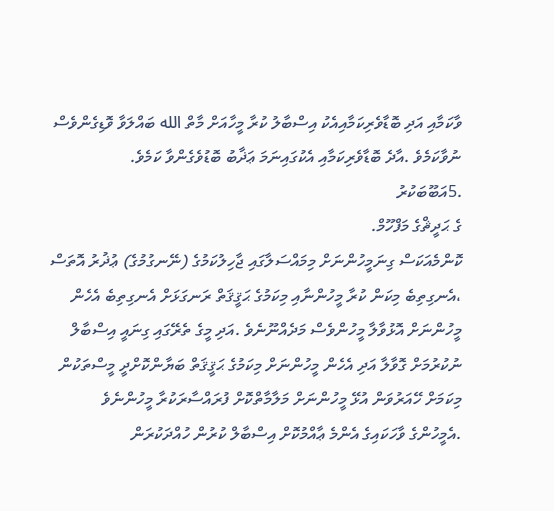ވާކަމާއި އަދި ބޮޑާވެރިކަމާއިއެކު އިސްބާލު ކުރާ މީހާއަށް މާތް الله ބައްލަވާ ވޮޑިގެންވެސް ނުވާކަމެވެ .އާދެ ބޮޑާވެރިކަމާއި އެކުގައިނަމަ ޢަޛާބު ބޮޑުވެގެންވާ ކަމެވެ.
.5އަބޫބަކުރު
ގެ ޙަދީޘްގެ މަފްހޫމް.
ކޮންމެއަކަސް ގިނަމީހުންނަށް މިމައްސަލާގައި ޖާހިލުކަމުގެ (ނޭނގުމުގެ) ޢުޛުރު އޮތަސް ،އެނގިތިބެ މިކަން ކުރާ މީހުންނާއި މިކަމުގެ ޙަޤީޤަތް ރަނގަޅަށް އެނގިތިބެ އެހެން މީހުންނަށް އޮޅުވާލާ މީހުންވެސް މަދެއްނޫނެވެ .އަދި މީގެ ތެރޭގައި ގިނައީ އިސްބާލް ނުކުރުމަށް ގޮވާލާ އަދި އެހެން މީހުންނަށް މިކަމުގެ ޙަޤީޤަތް ބަޔާންކޮށްދީ މީސްތަކުން މިކަމަށް ހޭއަރުވަން އުޅޭ މީހުންނަށް މަލާމާތްކޮށް ފުރައްސާރަކުރާ މީހުންނެވެ .އެމީހުންގެ ވާހަކައިގެ އެންމެ ޢާއްމުކޮށް އިސްބާލް ކުރުން ހުއްދަކުރަން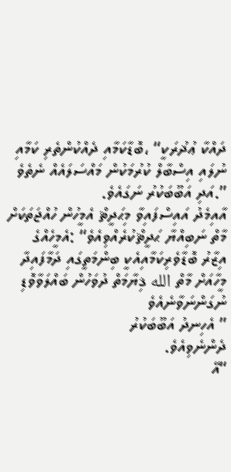ދައްކާ ޢުޛުރަކީ“ ،ބޮޑާކަމާއި ދެއްކުންތެރި ކަމާއި ނުލައި އިސްބާލް ކުރުމަކުން މައްސަލައެއް ނެތެވެ ”.އަދި އަބޫބަކުރު ނަގައެވެ.
އާއިމެދު އައިސްފައިވާ މިޙަދީޘް އެމީހުން ހުއްޖަތަކަށް
މާތް ނަބިއްޔާ ޙަދީޘްކުރެއްވިއެވެ“ :އެމީހެއްގެ އިޒާރު ބޮޑާވެރިކަމާއިއެކީ ބިންމަތީގައި ދަމާފައިދާ މީހާއަށް މާތް الله ޤިޔާމަތް ދުވަހުން ބައްލަވާވޮޑި ނުގަންނަވާނެއެވެ
” އެހިނދު އަބޫބަކުރު
ދެންނެވިއެވެ.
“އޭ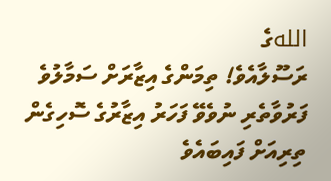اللهގެ
ރަސޫލާއެވެ! ތިމަންގެ އިޒާރަށް ސަމާލުވެ ފަރުވާތެރި ނުވެވޭ ފަހަރު އިޒާރުގެ ސޮހިގެން ތިރިއަށް ފައިބައެވެ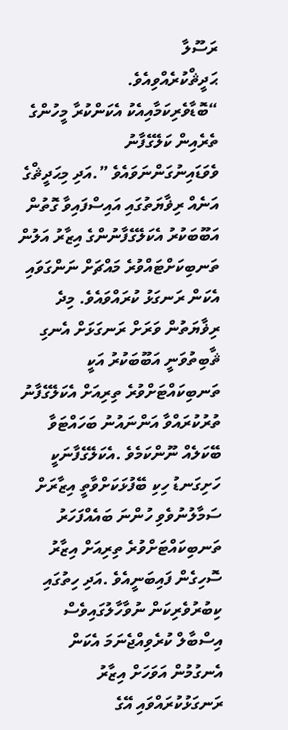ރަސޫލާ
ޙަދީޘްކުރެއްވިއެވެ.
“ބޮޑާވެރިކަމާއިއެކު އެކަންކުރާ މީހުންގެ ތެރެއިން ކަލޭގެފާނު
ވެވަޑައިނުގަންނަވައެވެ ”.އަދި މިޙަދީޘްގެ އަނެއް ރިޥާޔަތުގައި އައިސްފައިވާ ގޮތުން އަބޫބަކުރު އެކަލޭގެފާނުންގެ އިޒާރު އަލުން ތަނބިކަށްޓައްވުރެ މައްޗަށް ނަންގަވައި އެކަން ރަނގަޅު ކުރައްވައެވެ. މިދެ ރިޥާޔަތުން ވަރަށް ރަނގަޅަށް އެނގި ޘާބިތުވަނީ އަބޫބަކުރު އަކީ ތަނބިކައްޓަށްވުރެ ތިރިއަށް އެކަލޭގެފާނު ތުރުކުރައްވާ އަންނައުނު ބަހައްޓަވާ ބޭކަލެއް ނޫންކަމެވެ .އެކަލޭގެފާނަކީ ހަށިގަނޑު ހިކި ބޭފުޅަކަށްވާތީ އިޒާރަށް ސަމާލުނުވެވި ހުންނަ ބައެއްފަހަރު ތަނބިކައްޓަށްވުރެ ތިރިއަށް އިޒާރު ސޮހިގެން ފައިބަނީއެވެ .އަދި ހިތުގައި ކިބުރުވެރިކަން ނުވާހާލުގައިވެސް އިސްބާލް ކުރެވިއްޖެނަމަ އެކަން އެނގުމުން އަވަހަށް އިޒާރު ރަނގަޅުކުރައްވައި އޭގެ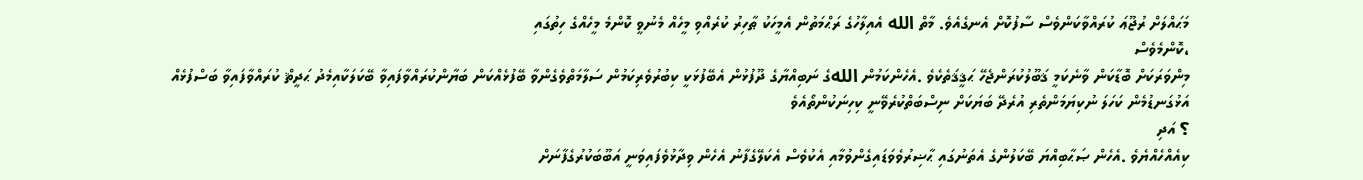މަޙައްލަށް ރުޖޫޢަ ކުރައްވާކަންވެސް ސާފުކޮށް އެނގެއެވެ. މާތް الله އެއިލާހުގެ ރަޙްމަތުން އެމީހަކު ޠާހިރު ކުރެއްވި މީހެއް މެނުވީ ކޮންމެ މީހެއްގެ ހިތުގައި
،ކޮންމެވެސް
މިންވަރަކަށް ބޮޑާކަން ވާނެކަމީ ޤަބޫލުކުރަންޖެހޭ ޙަޤީޤަތެކެވެ .އެހެންކަމުން اللهގެ ނަބިއްޔާގެ ދޫފުޅުން އެބޭފުޅަކީ ކިބުރުވެރިކަމުން ސަލާމަތްވެގެންވާ ބޭފުޅެއްކަން ބަޔާންކުރައްވާފައިވާ ބޭކަލަކާއިމެދު ޙަދީޘް ކުރައްވާފައިވާ ބަސްފުޅެއް އަޅުގަނޑުމެން ކަހަލަ ނުކިޔަމަންތެރި އުރެދޭ ބަޔަކަށް ނިސްބަތްކުރެވޭނީ ކިހިނަކުންތޯއެވެ
؟ އަދި
ކިއެއްހެއްޔެވެ .އެހެން ޞަޙާބިއްޔަ ބޭކަލުންގެ އެތަނުގައި ޙާޟިރުވެވަޑައިގެންވުމާއި އެކުވެސް އެކަލޭގެފާނު އެހެން ވިދާޅުވެފައިވަނީ އަބޫބަކުރުގެފާނަށް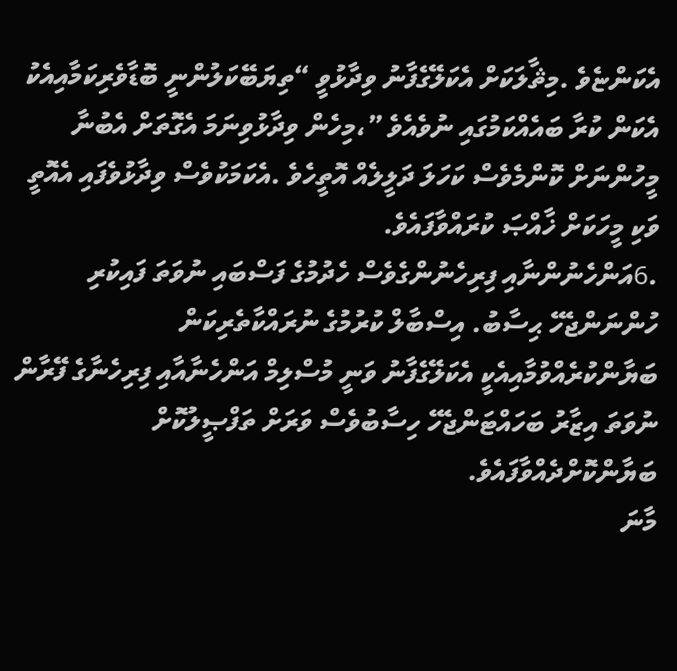އެކަންޏެވެ .މިޘާލަކަށް އެކަލޭގެފާނު ވިދާޅުވީ “ތިޔަބޭކަލުންނީ ބޮޑާވެރިކަމާއިއެކު އެކަން ކުރާ ބައެއްކަމުގައި ނުވެއެވެ ”،މިހެން ވިދާޅުވިނަމަ އެގޮތަށް އެބުނާ މީހުންނަށް ކޮންމެވެސް ކަހަލަ ދަލީލެއް އޮތީހެވެ .އެކަމަކުވެސް ވިދާޅުވެފައި އެއޮތީ ވަކި މީހަކަށް ޚާއްޞަ ކުރައްވާފައެވެ.
.6އަންހެނުންނާއި ފިރިހެނުންގެވެސް ހެދުމުގެ ފަސްބައި ނުވަތަ ފައިކުރި ހުންނަންޖެހޭ ޙިސާބު. އިސްބާލް ކުރުމުގެ ނުރައްކާތެރިކަން ބަޔާންކުރެއްވުމާއިއެކީ އެކަލޭގެފާނު ވަނީ މުސްލިމް އަންހެނާއާއި ފިރިހެނާގެ ފޭރާން ނުވަތަ އިޒާރު ބަހައްޓަންޖެހޭ ހިސާބުވެސް ވަރަށް ތަފްޞީލުކޮށް ބަޔާންކޮށްދެއްވާފައެވެ.
މާނަ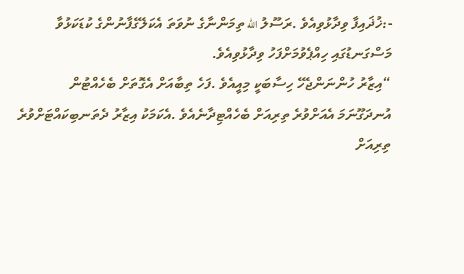-:ޚުޛައިފާ ވިދާޅުވިއެވެ .ރަސޫލު الله ތިމަންނާގެ ނުވަތަ އެކަލޭގެފާނުންގެ ކުޑަކަޅުވާ މަސްގަނޑުގައި ހިއްޕެވުމަށްފަހު ވިދާޅުވިއެވެ.
“އިޒާރު ހުންނަންޖެހޭ ހިސާބަކީ މިއީއެވެ .ފަހެ ތިބާއަށް އެގޮތަށް ބެހެއްޓުން
އުނދަގޫނަމަ އެއަށްވުރެ ތިރިއަށް ބެހެއްޓިދާނެއެވެ .އެކަމަކު އިޒާރު ދެތަނބިކައްޓަށްވުރެ ތިރިއަށް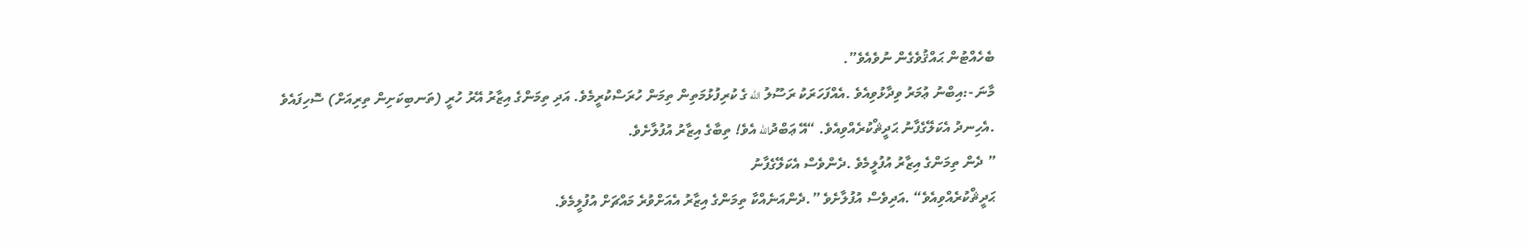ބެހެއްޓުން ޙައްޤުވެގެން ނުވެއެވެ”.
މާނަ -:އިބްނު ޢުމަރު ވިދާޅުވިއެވެ .އެއްފަހަރަކު ރަސޫލު الله ގެ ކުރިފުޅުމަތިން ތިމަން ހުރަސްކުރީމެވެ. އަދި ތިމަންގެ އިޒާރު އޭރު ހުރީ (ތަނބިކަށިން ތިރިއަށް) ސޮހިފައެވެ .އެހިނދު އެކަލޭގެފާނު ޙަދީޘްކުރެއްވިއެވެ. “އޭ ޢަބްދުالله އެވެ! ތިބާގެ އިޒާރު އުފުލާށެވެ.
” ދެން ތިމަންގެ އިޒާރު އުފުލީމެވެ .ދެންވެސް އެކަލޭގެފާނު
ޙަދީޘްކުރެއްވިއެވެ“ .އަދިވެސް އުފުލާށެވެ ”.ދެންއަނެއްކާ ތިމަންގެ އިޒާރު އެއަށްވުރެ މައްޗަށް އުފުލީމެވެ.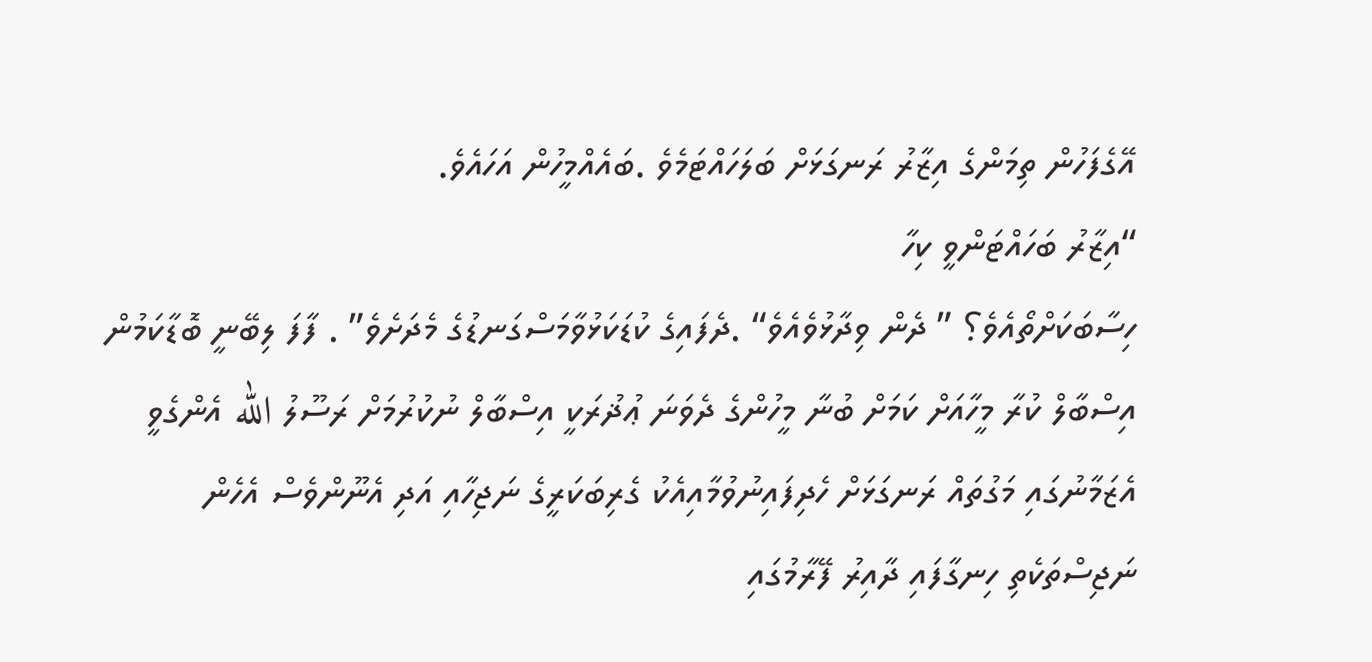އޭގެފަހުން ތިމަންގެ އިޒާރު ރަނގަޅަށް ބަލަހައްޓަމެވެ .ބައެއްމީހުން އަހައެވެ.
“އިޒާރު ބަހައްޓަންވީ ކިހާ
ހިސާބަކަށްތޯއެވެ؟ ” ދެން ވިދާޅުވެއެވެ“ .ދެފައިގެ ކުޑަކަޅުވާމަސްގަނޑުގެ މެދަށެވެ” . ފާފަ ލިބޭނީ ބޮޑާކަމުން އިސްބާލް ކުރާ މީހާއަށް ކަމަށް ބުނާ މީހުންގެ ދެވަނަ ޢުޛުރަކީ އިސްބާލް ނުކުރުމަށް ރަސޫލު الله އެންގެވީ އެޒަމާނުގައި މަގުތައް ރަނގަޅަށް ހެދިފައިނުވުމާއިއެކު ގެރިބަކަރީގެ ނަޖިހާއި އަދި އެނޫންވެސް އެހެން ނަޖިސްތަކެތި ހިނގާފައި ދާއިރު ފޭރާމުގައި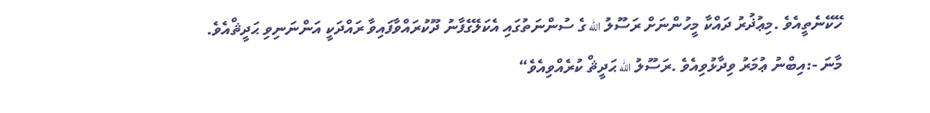ހޭކޭނެތީއެވެ .މިޢުޛުރު ދައްކާ މީހުންނަށް ރަސޫލު الله ގެ ސުންނަތުގައި އެކަލޭގެފާނު ދޫކުރައްވާފައިވާ ރައްދަކީ އަންނަނިވި ޙަދީޘްއެވެ.
މާނަ -:އިބްނު ޢުމަރު ވިދާޅުވިއެވެ .ރަސޫލު الله ޙަދީޘް ކުރެއްވިއެވެ“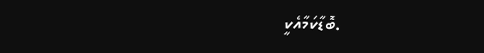.ބޮޑާކަމާއެކީ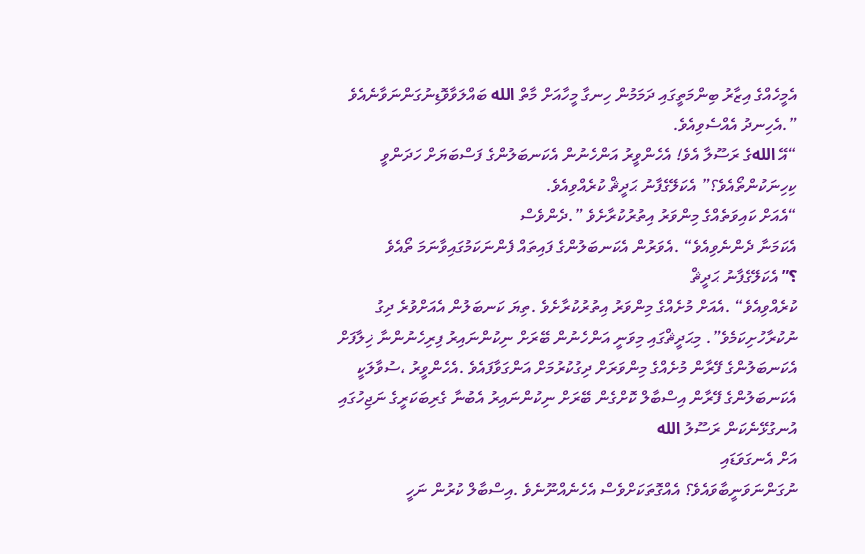އެމީހެއްގެ އިޒާރު ބިންމަތީގައި ދަމަމުން ހިނގާ މީހާއަށް މާތް الله ބައްލަވާވޮޑިނުގަންނަވާނެއެވެ ”.އެހިނދު އެއްސެވިއެވެ.
“އޭ اللهގެ ރަސޫލާ އެވެ! އެހެންވީރު އަންހެނުން އެކަނބަލުންގެ ފަސްބަޔަށް ހަދަންވީ
ކިހިނަކުންތޯއެވެ؟” އެކަލޭގެފާނު ޙަދީޘް ކުރެއްވިއެވެ.
“އެއަށް ކައިވަތެއްގެ މިންވަރު އިތުރުކުރާށެވެ ”.ދެންވެސް
އެކަމަނާ ދެންނެވިއެވެ“ .އެވަރުން އެކަނބަލުންގެ ފައިތައް ފެންނަކަމުގައިވާނަމަ ތޯއެވެ
؟” އެކަލޭގެފާނު ޙަދީޘް
ކުރެއްވިއެވެ“ .އެއަށް މުށެއްގެ މިންވަރު އިތުރުކުރާށެވެ .ތިޔަ ކަނބަލުން އެއަށްވުރެ ދިގު ނުކުރާހުށިކަމެވެ”. މިޙަދީޘްގައި މިވަނީ އަންހެނުން ބޭރަށް ނިކުންނައިރު ފިރިހެނުންނާ ޚިލާފަށް އެކަނބަލުންގެ ފޭރާން މުށެއްގެ މިންވަރަށް ދިގުކުރުމަށް އަންގަވާފައެވެ .އެހެންވީރު ،ސުވާލަކީ އެކަނބަލުންގެ ފޭރާން އިސްބާލް ކޮށްގެން ބޭރަށް ނިކުންނައިރު އެބުނާ ގެރިބަކަރީގެ ނަޖިހުގައި އުނގުޅޭނެކަން ރަސޫލު الله
އަށް އެނގަވަޑައި
ނުގަންނަވަނީބާވައެވެ؟ އެއްގޮތަކަށްވެސް އެހެނެއްނޫނެވެ .އިސްބާލް ކުރުން ނަހީ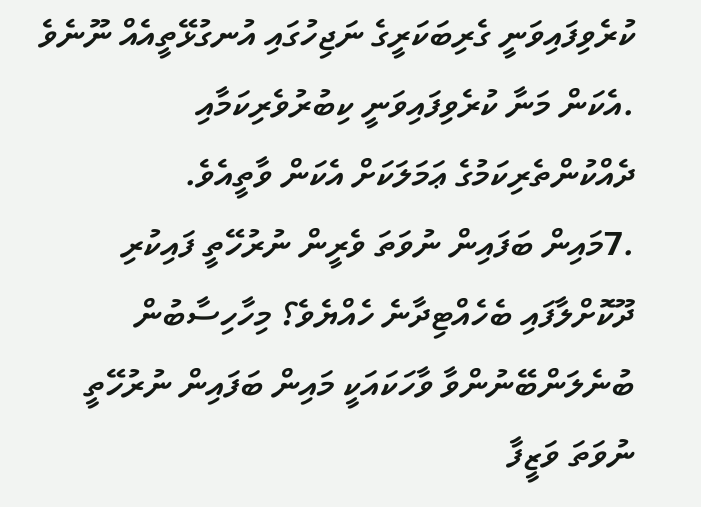ކުރެވިފައިވަނީ ގެރިބަކަރީގެ ނަޖިހުގައި އުނގުޅޭތީއެއް ނޫނެވެ .އެކަން މަނާ ކުރެވިފައިވަނީ ކިބުރުވެރިކަމާއި ދެއްކުންތެރިކަމުގެ ޢަމަލަކަށް އެކަން ވާތީއެވެ.
.7މައިން ބަފައިން ނުވަތަ ވެރީން ނުރުހޭތީ ފައިކުރި ދޫކޮށްލާފައި ބެހެއްޓިދާނެ ހެއްޔެވެ؟ މިހާހިސާބުން ބުނެލަންބޭނުންވާ ވާހަކައަކީ މައިން ބަފައިން ނުރުހޭތީ ނުވަތަ ވަޒީފާ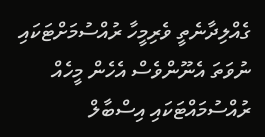ގެއްލިދާނެތީ ވެރިމީހާ ރުއްސުމަށްޓަކައި ނުވަތަ އެނޫންވެސް އެހެން މީހެއް ރުއްސުމައްޓަކައި އިސްބާލް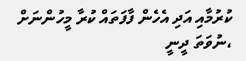ކުރުމާއި އަދި އެހެން ފާފަތައް ކުރާ މީހުންނަށް ،ނުވަތަ ދީނީ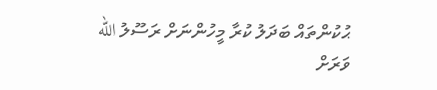ޙުކުންތައް ބަދަލު ކުރާ މީހުންނަށް ރަސޫލު الله
ވަރަށް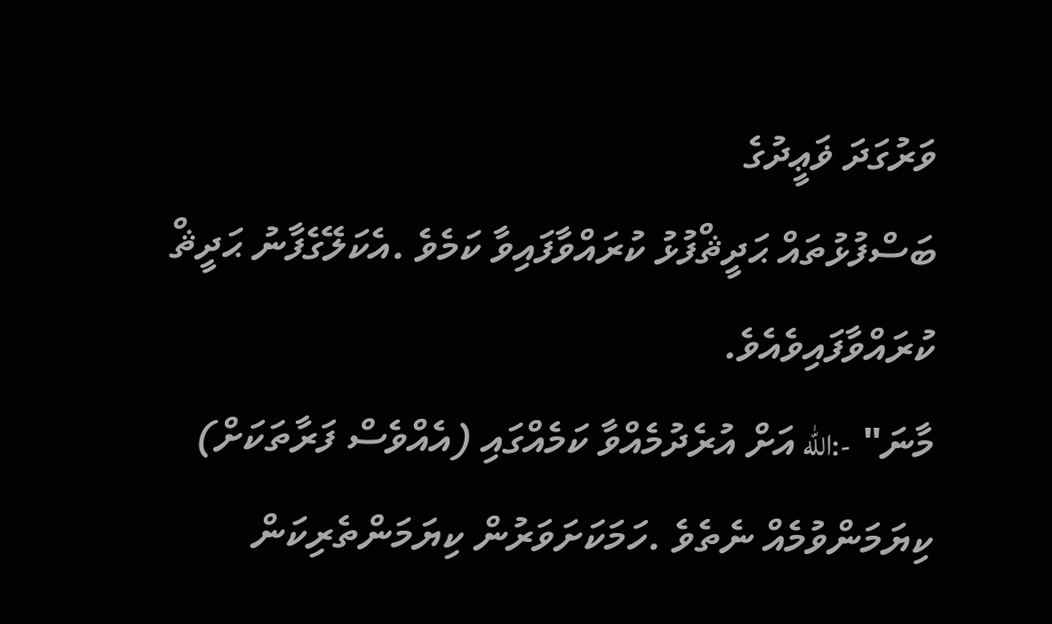ވަރުގަދަ ޥަޢީދުގެ
ބަސްފުޅުތައް ޙަދީޘްފުޅު ކުރައްވާފައިވާ ކަމެވެ .އެކަލޭގެފާނު ޙަދީޘް ކުރައްވާފައިވެއެވެ.
މާނަ" -:الله އަށް އުރެދުމެއްވާ ކަމެއްގައި (އެއްވެސް ފަރާތަކަށް) ކިޔަމަންވުމެއް ނެތެވެ .ހަމަކަށަވަރުން ކިޔަމަންތެރިކަން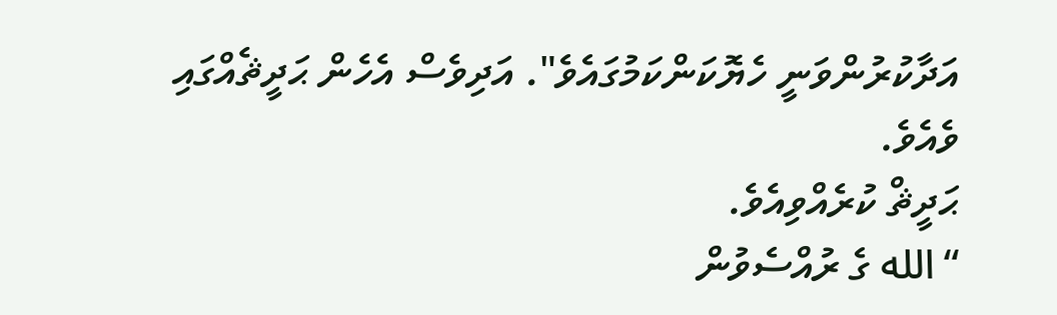އަދާކުރުންވަނީ ހެޔޮކަންކަމުގައެވެ". އަދިވެސް އެހެން ޙަދީޘެއްގައި ވެއެވެ.
ޙަދީޘް ކުރެއްވިއެވެ.
“الله ގެ ރުއްސެވުން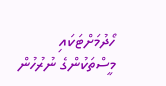ހޯދުމަށްޓަކައި މީސްތަކުންގެ ނުރުހުން